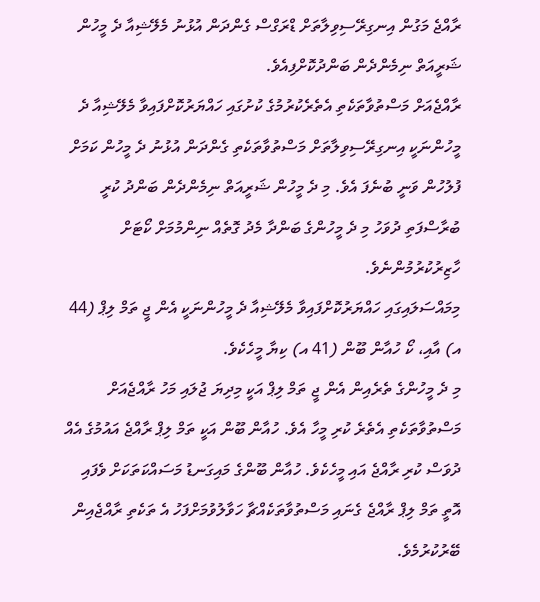ރާއްޖެ މަގުން އިނގިރޭސިވިލާތަށް ޑްރަގްސް ގެންދަން އުޅުނު މެލޭޝިއާ ދެ މީހުން ޝަރީއަތް ނިމެންދެން ބަންދުކޮށްފިއެވެ.
ރާއްޖެއަށް މަސްތުވާތަކެތި އެތެރެކުރުމުގެ ކުށުގައި ހައްޔަރުކޮށްފައިވާ މެލޭޝިއާ ދެ މީހުންނަކީ އިނގިރޭސިވިލާތަށް މަސްތުވާތަކެތި ގެންދަން އުޅުނު ދެ މީހުން ކަމަށް ފުލުހުން ވަނީ ބުނެފަ އެވެ. މި ދެ މީހުން ޝަރީއަތް ނިމެންދެން ބަންދު ކުރީ ބުރާސްފަތި ދުވަހު މި ދެ މީހުންގެ ބަންދާ މެދު ގޮތެއް ނިންމުމަށް ކޯޓަށް ހާޒިރުކުރުމުންނެވެ.
މިމައްސަލައިގައި ހައްޔަރުކޮށްފައިވާ މެލޭޝިއާ ދެ މީހުންނަކީ އެން ޖީ ތަމް ލިޕް (44 އ) އާއި، ކޯ ހުއާން ބޫން (41 އ) ކިޔާ މީހެކެވެ.
މި ދެ މީހުންގެ ތެރެއިން އެން ޖީ ތަމް ލިޕް އަކީ މިދިޔަ ޖުލައި މަހު ރާއްޖެއަށް މަސްތުވާތަކެތި އެތެރެ ކުރި މީހާ އެވެ. ހުއާން ބޫން އަކީ ތަމް ލިޕް ރާއްޖެ އައުމުގެ އެއް ދުވަސް ކުރި ރާއްޖެ އައި މީހެކެވެ. ހުއާން ބޫންގެ މައިގަނޑު މަސައްކަތަކަށް ވެފައި އޮތީ ތަމް ލިޕް ރާއްޖެ ގެނައި މަސްތުވާތަކެއްޗާ ހަވާލުވުމަށްފަހު އެ ތަކެތި ރާއްޖެއިން ބޭރުކުރުމެވެ.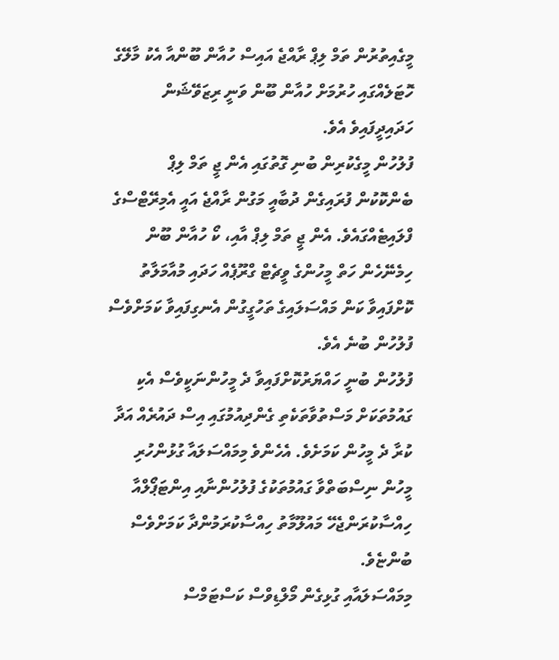މީގެއިތުރުން ތަމް ލިޕް ރާއްޖެ އައިސް ހުއާން ބޫންއާ އެކު މާލޭގެ ހޮޓަލެއްގައި ހުރުމަށް ހުއާން ބޫން ވަނީ ރިޒަވޭޝަން ހަދައިދީފައިވެ އެވެ.
ފުލުހުން މީގެކުރިން ބުނި ގޮތުގައި އެން ޖީ ތަމް ލިޕް ބެންކޮކުން ފުރައިގެން ދުބާއީ މަގުން ރާއްޖެ އައީ އެމިރޭޓްސްގެ ފްލައިޓެއްގައެވެ. އެން ޖީ ތަމް ލިޕް އާއި، ކޯ ހުއާން ބޫން ހިމެނޭހެން ހަތް މީހުންގެ ވީޗެޓް ގްރޫޕެއް ހަދައި މުއާމަލާތު ކޮށްފައިވާ ކަން މައްސަލައިގެ ތަހުގީގުން އެނގިފައިވާ ކަމަށްވެސް ފުލުހުން ބުނެ އެވެ.
ފުލުހުން ބުނީ ހައްޔަރުކޮށްފައިވާ ދެ މީހުންނަކީވެސް އެކި ގައުމުތަކަށް މަސްތުވާތަކެތި ގެންދިއުމުގައި އިސް ދައުރެއް އަދާ ކުރާ ދެ މީހުން ކަމަށެވެ. އެހެންވެ މިމައްސަލައާ ގުޅުންހުރި މީހުން ނިސްބަތްވާ ގައުމުތަކުގެ ފުލުހުންނާއި އިންޓަޕޯލްއާ ހިއްސާކުރަންޖެހޭ މައުލޫމާތު ހިއްސާކުރަމުންދާ ކަމަށްވެސް ބުންޏެވެ.
މިމައްސަލައާއި ގުޅިގެން މޯލްޑިވްސް ކަސްޓަމްސް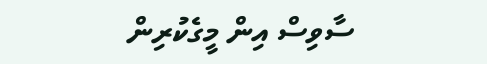ސާވިސް އިން މީގެކުރިން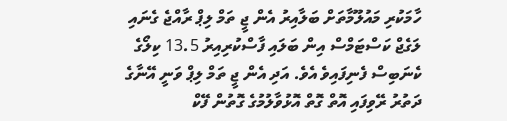ހާމަކުރި މައުލޫމާތަށް ބަލާއިރު އެން ޖީ ތަމް ލިޕް ރާއްޖެ ގެނައި ލަގެޖް ކަސްޓަމްސް އިން ބަލައި ފާސްކުރިއިރު 13.5 ކިލޯގެ ކެނަބިސް ފެނިފައިވެ އެވެ. އަދި އެން ޖީ ތަމް ލިޕް ވަނީ އޭނާގެ ދަތުރު ރޭވިފައި އޮތް ގޮތް އޮޅުވާލުމުގެ ގޮތުން ފޭކް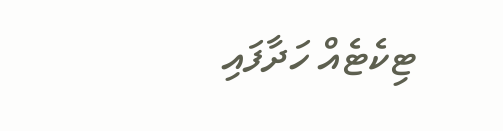ޓިކެޓެއް ހަދާފައި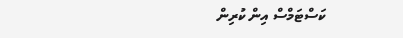ކަސްޓަމްސް އިން ކުރިން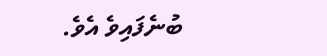ބުނެފައިވެ އެވެ.